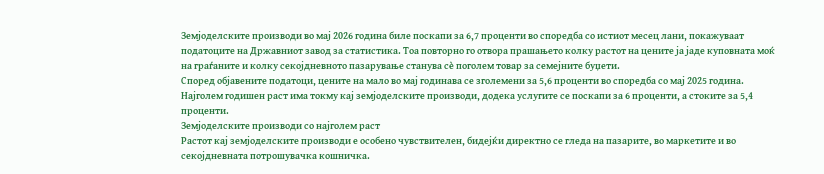Земјоделските производи во мај 2026 година биле поскапи за 6,7 проценти во споредба со истиот месец лани, покажуваат податоците на Државниот завод за статистика. Тоа повторно го отвора прашањето колку растот на цените ја јаде куповната моќ на граѓаните и колку секојдневното пазарување станува сè поголем товар за семејните буџети.
Според објавените податоци, цените на мало во мај годинава се зголемени за 5,6 проценти во споредба со мај 2025 година. Најголем годишен раст има токму кај земјоделските производи, додека услугите се поскапи за 6 проценти, а стоките за 5,4 проценти.
Земјоделските производи со најголем раст
Растот кај земјоделските производи е особено чувствителен, бидејќи директно се гледа на пазарите, во маркетите и во секојдневната потрошувачка кошничка.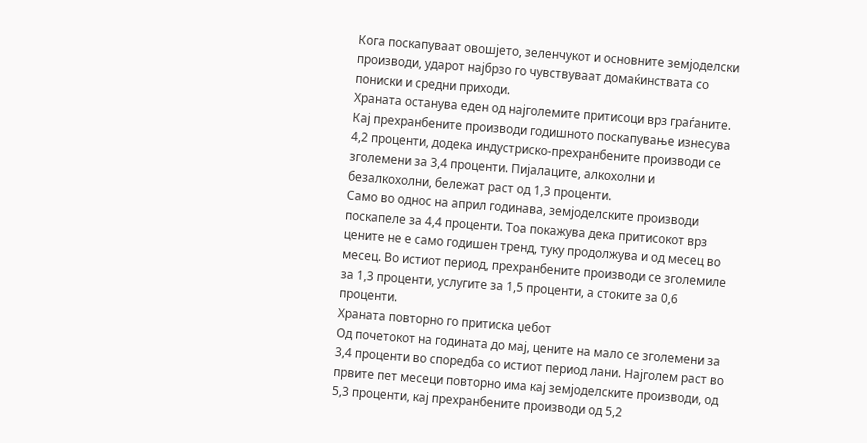Кога поскапуваат овошјето, зеленчукот и основните земјоделски производи, ударот најбрзо го чувствуваат домаќинствата со пониски и средни приходи.
Храната останува еден од најголемите притисоци врз граѓаните. Кај прехранбените производи годишното поскапување изнесува 4,2 проценти, додека индустриско-прехранбените производи се зголемени за 3,4 проценти. Пијалаците, алкохолни и безалкохолни, бележат раст од 1,3 проценти.
Само во однос на април годинава, земјоделските производи поскапеле за 4,4 проценти. Тоа покажува дека притисокот врз цените не е само годишен тренд, туку продолжува и од месец во месец. Во истиот период, прехранбените производи се зголемиле за 1,3 проценти, услугите за 1,5 проценти, а стоките за 0,6 проценти.
Храната повторно го притиска џебот
Од почетокот на годината до мај, цените на мало се зголемени за 3,4 проценти во споредба со истиот период лани. Најголем раст во првите пет месеци повторно има кај земјоделските производи, од 5,3 проценти, кај прехранбените производи од 5,2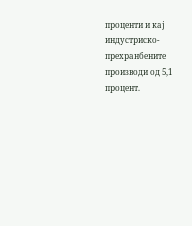проценти и кај индустриско-прехранбените производи од 5,1 процент.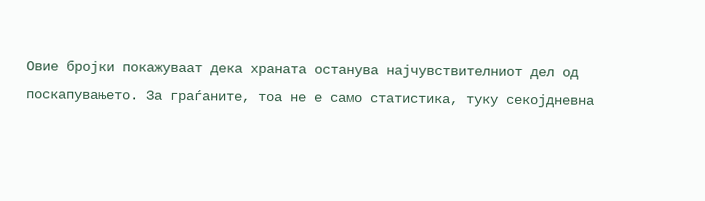Овие бројки покажуваат дека храната останува најчувствителниот дел од поскапувањето. За граѓаните, тоа не е само статистика, туку секојдневна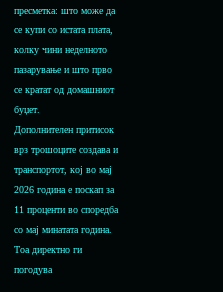пресметка: што може да се купи со истата плата, колку чини неделното пазарување и што прво се кратат од домашниот буџет.
Дополнителен притисок врз трошоците создава и транспортот, кој во мај 2026 година е поскап за 11 проценти во споредба со мај минатата година. Тоа директно ги погодува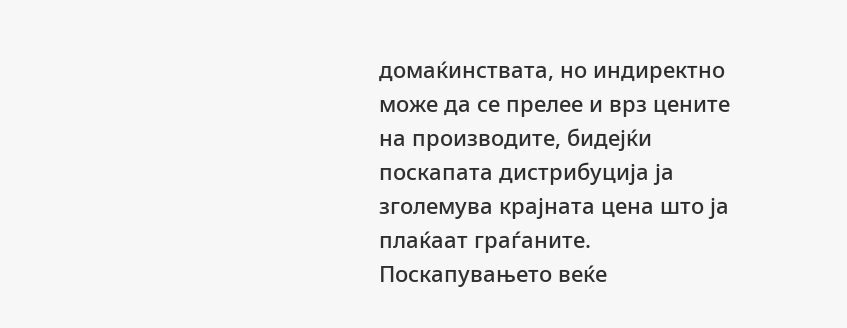домаќинствата, но индиректно може да се прелее и врз цените на производите, бидејќи поскапата дистрибуција ја зголемува крајната цена што ја плаќаат граѓаните.
Поскапувањето веќе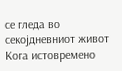се гледа во секојдневниот живот
Кога истовремено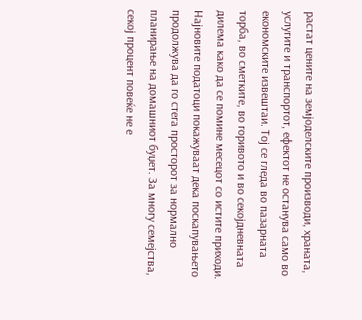растат цените на земјоделските производи, храната, услугите и транспортот, ефектот не останува само во економските извештаи. Тој се гледа во пазарната торба, во сметките, во горивото и во секојдневната дилема како да се помине месецот со истите приходи.
Најновите податоци покажуваат дека поскапувањето продолжува да го стега просторот за нормално планирање на домашниот буџет. За многу семејства, секој процент повеќе не е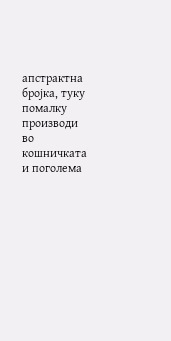апстрактна бројка, туку помалку производи во кошничката и поголема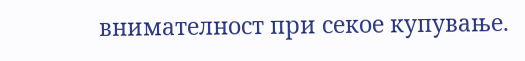внимателност при секое купување.